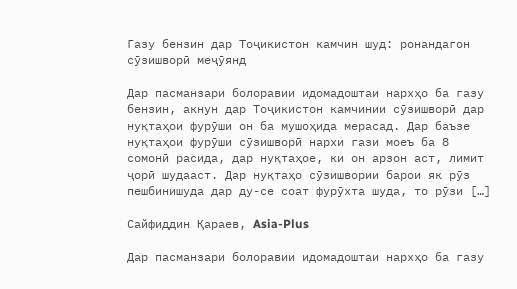Газу бензин дар Тоҷикистон камчин шуд: ронандагон сӯзишворӣ меҷӯянд

Дар пасманзари болоравии идомадоштаи нархҳо ба газу бензин, акнун дар Тоҷикистон камчинии сӯзишворӣ дар нуқтаҳои фурӯши он ба мушоҳида мерасад. Дар баъзе нуқтаҳои фурӯши сӯзишворӣ нархи гази моеъ ба 8 сомонӣ расида, дар нуқтаҳое, ки он арзон аст, лимит ҷорӣ шудааст. Дар нуқтаҳо сӯзишвории барои як рӯз пешбинишуда дар ду-се соат фурӯхта шуда, то рӯзи […]

Сайфиддин Қараев, Asia-Plus

Дар пасманзари болоравии идомадоштаи нархҳо ба газу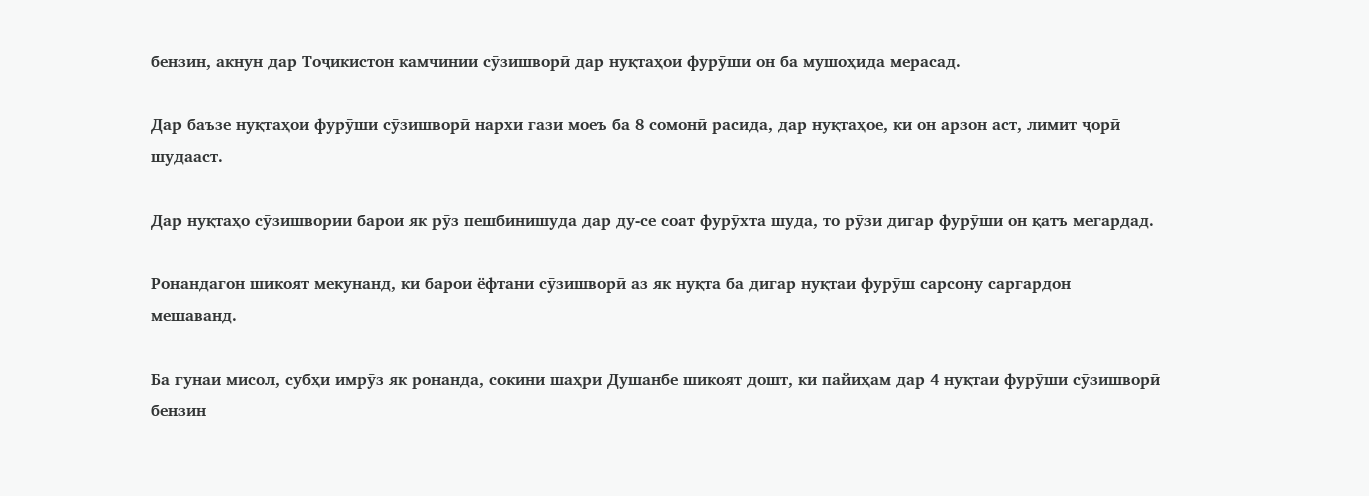бензин, акнун дар Тоҷикистон камчинии сӯзишворӣ дар нуқтаҳои фурӯши он ба мушоҳида мерасад.

Дар баъзе нуқтаҳои фурӯши сӯзишворӣ нархи гази моеъ ба 8 сомонӣ расида, дар нуқтаҳое, ки он арзон аст, лимит ҷорӣ шудааст.

Дар нуқтаҳо сӯзишвории барои як рӯз пешбинишуда дар ду-се соат фурӯхта шуда, то рӯзи дигар фурӯши он қатъ мегардад.

Ронандагон шикоят мекунанд, ки барои ёфтани сӯзишворӣ аз як нуқта ба дигар нуқтаи фурӯш сарсону саргардон мешаванд.

Ба гунаи мисол, субҳи имрӯз як ронанда, сокини шаҳри Душанбе шикоят дошт, ки пайиҳам дар 4 нуқтаи фурӯши сӯзишворӣ бензин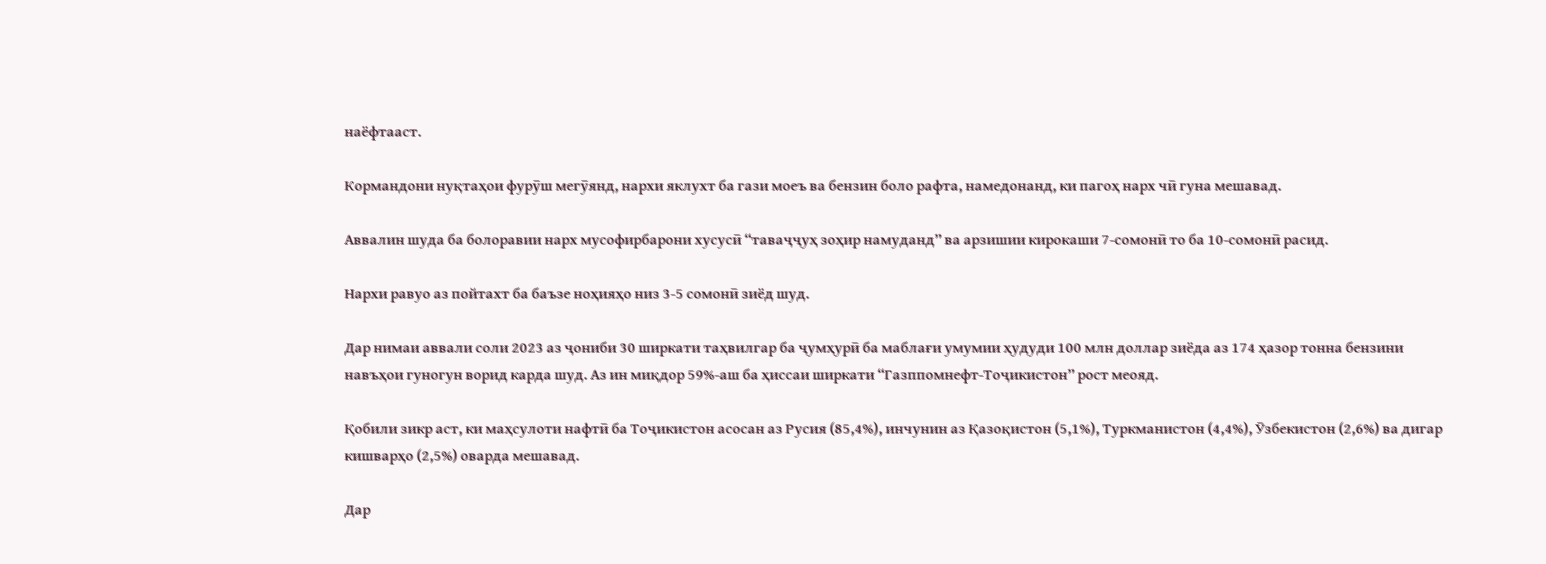наёфтааст.

Кормандони нуқтаҳои фурӯш мегӯянд, нархи яклухт ба гази моеъ ва бензин боло рафта, намедонанд, ки пагоҳ нарх чӣ гуна мешавад.

Аввалин шуда ба болоравии нарх мусофирбарони хусусӣ “таваҷҷуҳ зоҳир намуданд” ва арзишии кирокаши 7-сомонӣ то ба 10-сомонӣ расид.

Нархи равуо аз пойтахт ба баъзе ноҳияҳо низ 3-5 сомонӣ зиёд шуд.

Дар нимаи аввали соли 2023 аз ҷониби 30 ширкати таҳвилгар ба ҷумҳурӣ ба маблағи умумии ҳудуди 100 млн доллар зиёда аз 174 ҳазор тонна бензини навъҳои гуногун ворид карда шуд. Аз ин миқдор 59%-аш ба ҳиссаи ширкати “Газппомнефт-Тоҷикистон” рост меояд.

Қобили зикр аст, ки маҳсулоти нафтӣ ба Тоҷикистон асосан аз Русия (85,4%), инчунин аз Қазоқистон (5,1%), Туркманистон (4,4%), Ӯзбекистон (2,6%) ва дигар кишварҳо (2,5%) оварда мешавад.

Дар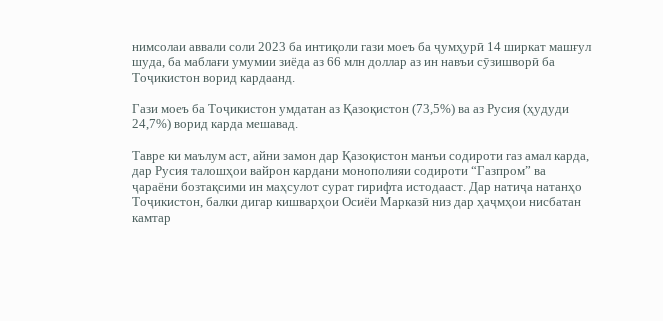нимсолаи аввали соли 2023 ба интиқоли гази моеъ ба ҷумҳурӣ 14 ширкат машғул шуда, ба маблағи умумии зиёда аз 66 млн доллар аз ин навъи сӯзишворӣ ба Тоҷикистон ворид кардаанд.

Гази моеъ ба Тоҷикистон умдатан аз Қазоқистон (73,5%) ва аз Русия (ҳудуди 24,7%) ворид карда мешавад.

Тавре ки маълум аст, айни замон дар Қазоқистон манъи содироти газ амал карда, дар Русия талошҳои вайрон кардани монополияи содироти “Газпром” ва ҷараёни бозтақсими ин маҳсулот сурат гирифта истодааст. Дар натиҷа натанҳо Тоҷикистон, балки дигар кишварҳои Осиёи Марказӣ низ дар ҳаҷмҳои нисбатан камтар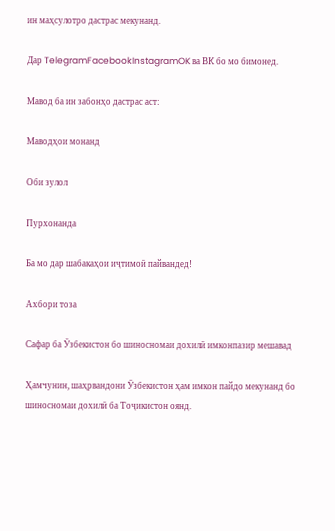ин маҳсулотро дастрас мекунанд.

Дар TelegramFacebookInstagramOK ва ВК бо мо бимонед.

Мавод ба ин забонҳо дастрас аст:

Маводҳои монанд

Оби зулол

Пурхонанда

Ба мо дар шабакаҳои иҷтимоӣ пайвандед!

Ахбори тоза

Сафар ба Ӯзбекистон бо шиносномаи дохилӣ имконпазир мешавад

Ҳамчунин, шаҳрвандони Ӯзбекистон ҳам имкон пайдо мекунанд бо шиносномаи дохилӣ ба Тоҷикистон оянд.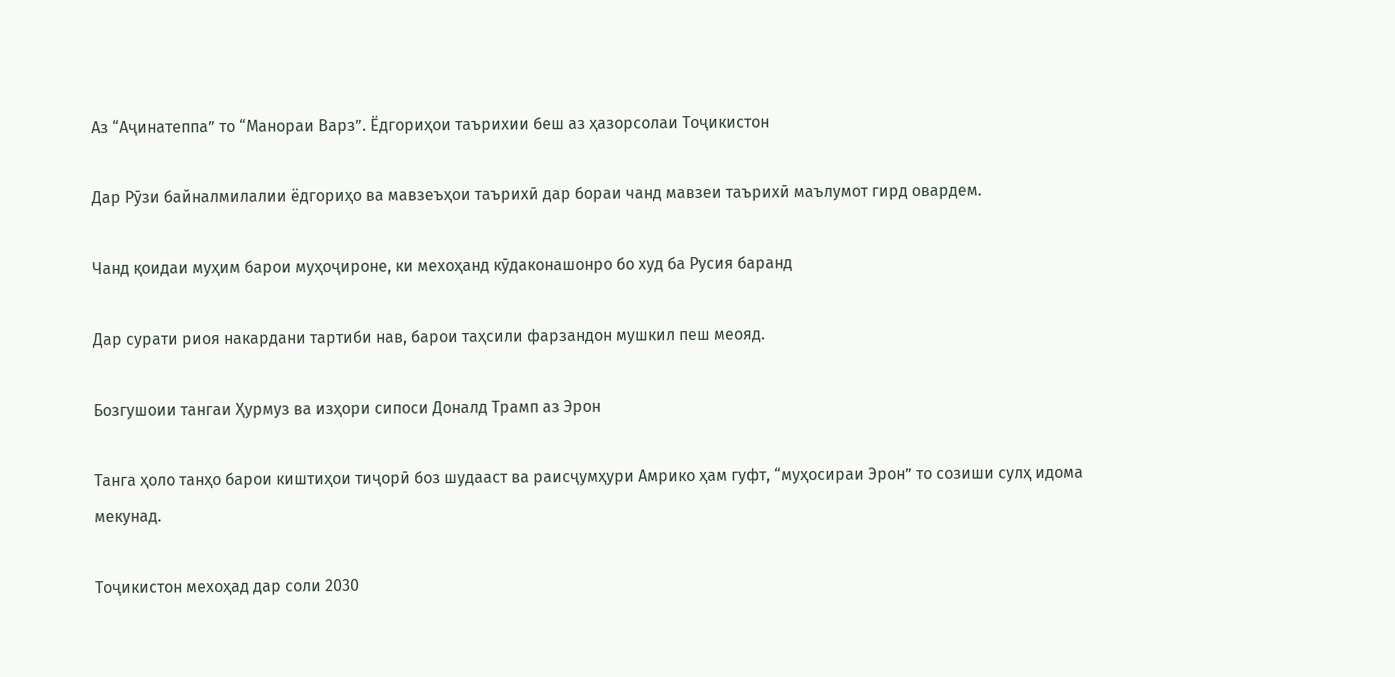Аз “Аҷинатеппа” то “Манораи Варз”. Ёдгориҳои таърихии беш аз ҳазорсолаи Тоҷикистон

Дар Рӯзи байналмилалии ёдгориҳо ва мавзеъҳои таърихӣ дар бораи чанд мавзеи таърихӣ маълумот гирд овардем.

Чанд қоидаи муҳим барои муҳоҷироне, ки мехоҳанд кӯдаконашонро бо худ ба Русия баранд

Дар сурати риоя накардани тартиби нав, барои таҳсили фарзандон мушкил пеш меояд.

Бозгушоии тангаи Ҳурмуз ва изҳори сипоси Доналд Трамп аз Эрон

Танга ҳоло танҳо барои киштиҳои тиҷорӣ боз шудааст ва раисҷумҳури Амрико ҳам гуфт, “муҳосираи Эрон” то созиши сулҳ идома мекунад.

Тоҷикистон мехоҳад дар соли 2030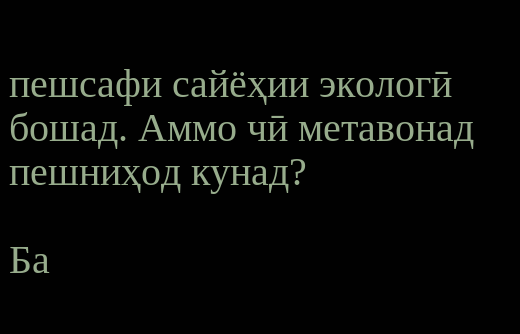пешсафи сайёҳии экологӣ бошад. Аммо чӣ метавонад пешниҳод кунад?

Ба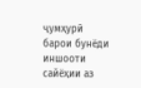ҷумҳурӣ барои бунёди иншооти сайёҳии аз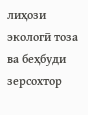лиҳози экологӣ тоза ва беҳбуди зерсохтор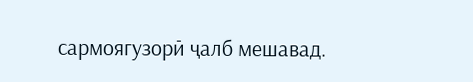сармоягузорӣ ҷалб мешавад.